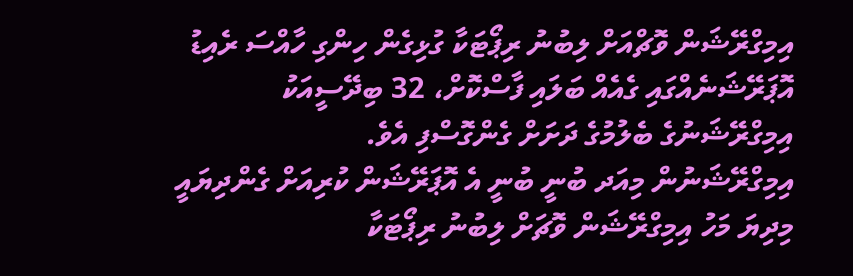އިމިގްރޭޝަން ވޮޗްއަށް ލިބުނު ރިޕޯޓަކާ ގުޅިގެން ހިންގި ހާއްސަ ރެއިޑު އޮޕަރޭޝަނެއްގައި ގެއެއް ބަލައި ފާސްކޮށް، 32 ބިދޭސީއަކު އިމިގްރޭޝަނުގެ ބެލުމުގެ ދަށަށް ގެންގޮސްފި އެވެ.
އިމިގްރޭޝަނުން މިއަދ ބުނީ ބުނީ އެ އޮޕަރޭޝަން ކުރިއަށް ގެންދިޔައީ މިދިޔަ މަހު އިމިގްރޭޝަން ވޮޗަށް ލިބުނު ރިޕޯޓަކާ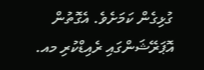ގުޅިގެން ކަމަށެވެ. އެގޮތުން އޮޕަރޭޝަންގައި ރެއިޑްކުރި މއ.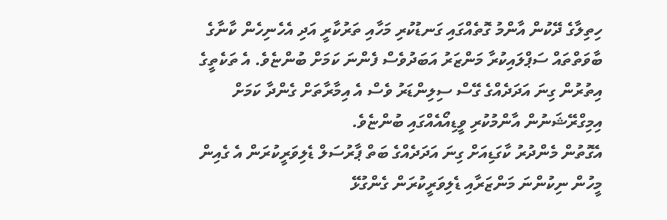ހިތިލާގެ ދޭކުން އާންމު ގޮތެއްގައި ގަނޑުކުރި މަހާއި ތަރުކާރީ އަދި އެހެނިހެން ކާނާގެ ބާވަތްތައް ސަޕްލައިކުރާ މަންޒަރު އަބަދުވެސް ފެންނަ ކަމަށް ބުންޏެވެ. އެ ތަކެތީގެ އިތުރުން ގިނަ އަދަދެއްގެ ގޭސް ސިލިންޑަރު ވެސް އެ އިމާރާތަށް ގެންދާ ކަމަށް އިމިގްރޭޝަނުން އާންމުކުރި ވީޑިއޯއެއްގައި ބުންޏެވެ.
އެގޮތުން މެންދުރު ކާގަޑިއަށް ގިނަ އަދަދެއްގެ ބަތް ޕާރުސަލް ޑެލިވަރީކުރަން އެ ގެއިން މީހުން ނިކުންނަ މަންޒަރާއި ޑެލިވަރީކުރަން ގެންގުޅޭ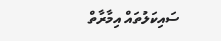ސައިކަލުތައް އިމާރާތް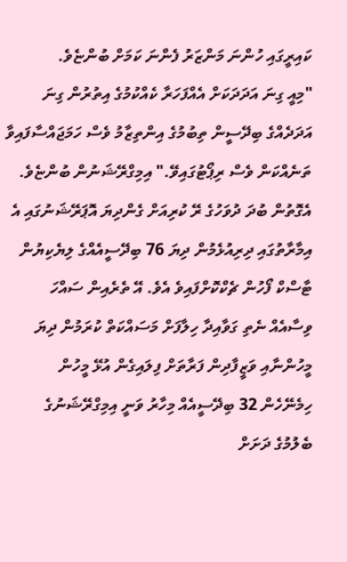ކައިރީގައި ހުންނަ މަންޒަރު ފެންނަ ކަމަށް ބުންޏެވެ.
"މިއީ ގިނަ އަދަދަކަށް އެއްފަހަރާ ކެއްކުމުގެ އިތުރުން ގިނަ އަދަދެއްގެ ބިދޭސީން ތިބުމުގެ އިންތިޒާމު ވެސް ހަމަޖައްސާފައިވާ ތަނެއްކަން ވެސް ރިޕޯޓުގައިވޭ." އިމިގްރޭޝަނުން ބުންޏެވެ.
އެގޮތުން ބުދަ ދުވަހުގެ ރޭ ކުރިއަށް ގެންދިޔަ އޮޕަރޭޝަނުގައި އެ އިމާރާތުގައި ދިރިއުޅެމުން ދިޔަ 76 ބިދޭސީއެއްގެ ލިޔެކިޔުން ޓާސްކް ފޯހުން ޗެކްކޮށްފައިވެ އެވެ. އޭ ތެރެއިން ސައްހަ ވިސާއެއް ނެތި ގަވާއިދާ ހިލާފަށް މަސައްކަތް ކުރަމުން ދިޔަ މީހުންނާއި ވަޒީފާދިން ފަރާތަށް ފިލައިގެން އުޅޭ މީހުން ހިމެނޭހެން 32 ބިދޭސީއެއް މިހާރު ވަނީ އިމިގްރޭޝަނުގެ ބެލުމުގެ ދަށަށް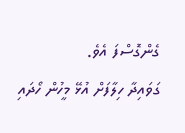ގެންގޮސްފަ އެވެ.
ގަވައިދާ ހިލާފަށް އުޅޭ މީހުން ހޯދައި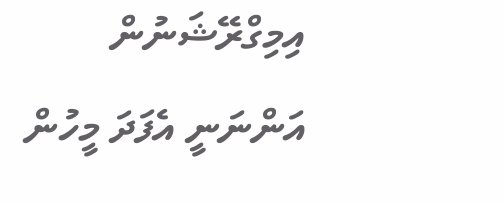އިމިގްރޭޝަނުން އަންނަނީ އެފަދަ މީހުން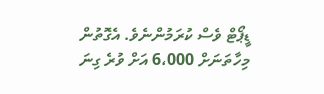ޑީޕޯޓް ވެސް ކުރަމުންނެވެ. އެގޮތުން މިހާތަނަށް 6،000 އަށް ވުރެ ގިނަ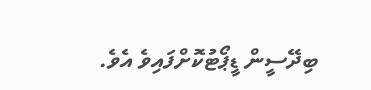ބިދޭސީން ޑީޕޯޓުކޮށްފައިވެ އެވެ.